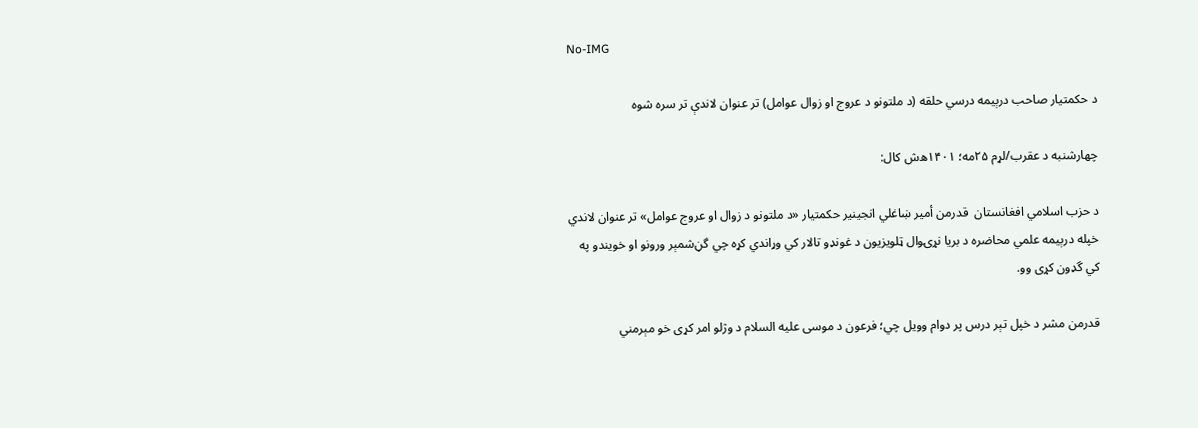No-IMG

د حکمتيار صاحب درېيمه درسي حلقه (د ملتونو د عروج او زوال عوامل) تر عنوان لاندې تر سره شوه

چهارشنبه د عقرب/لړم ۲۵مه؛ ۱۴۰۱ھ‌ش کال:

د حزب اسلامي افغانستان  قدرمن أمير ښاغلي انجينير حکمتيار «د ملتونو د زوال او عروج عوامل» تر عنوان لاندي خپله درېيمه علمي محاضره د بريا نړۍ‌وال ټلويزيون د غونډو تالار کي وړاندي کړه چي گڼ‌شمېر ورونو او خویندو په کي گډون کړی وو.

قدرمن مشر د خپل تېر درس پر دوام وويل چي؛ فرعون د موسى عليه السلام د وژلو امر كړى خو مېرمني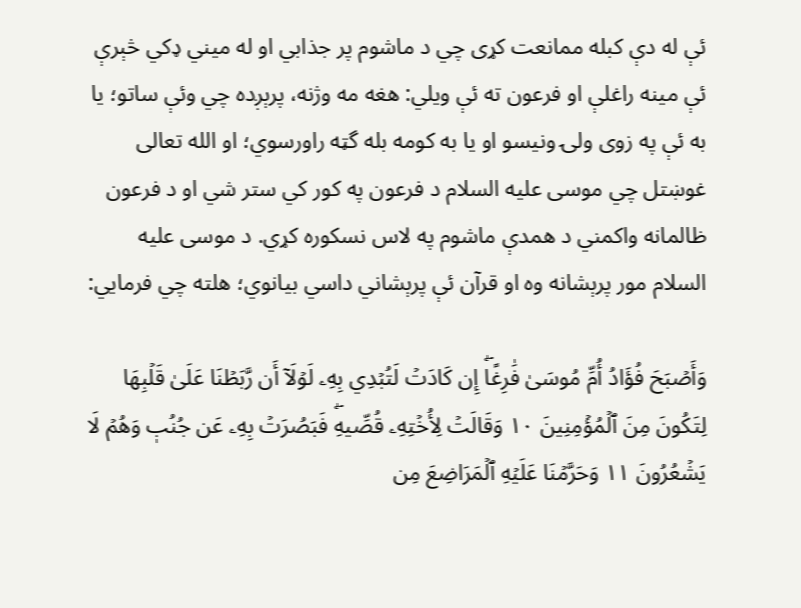ئې له دې كبله ممانعت كړى چي د ماشوم پر جذابي او له ميني ډكي څېرې ئې مينه راغلې او فرعون ته ئې ويلي: هغه مه وژنه، پرېږده چي وئې ساتو؛ يا به ئې په زوى ولۍ ونيسو او يا به كومه بله گټه راورسوي؛ او الله تعالى غوښتل چي موسى عليه السلام د فرعون په كور كي ستر شي او د فرعون ظالمانه واكمني د همدې ماشوم په لاس نسكوره كړي. د موسى عليه السلام مور پرېشانه وه او قرآن ئې پرېشاني داسي بيانوي؛ هلته چي فرمايي:

وَأَصۡبَحَ فُؤَادُ أُمِّ مُوسَىٰ فَٰرِغًاۖ إِن كَادَتۡ لَتُبۡدِي بِهِۦ لَوۡلَآ أَن رَّبَطۡنَا عَلَىٰ قَلۡبِهَا لِتَكُونَ مِنَ ٱلۡمُؤۡمِنِينَ ١٠ وَقَالَتۡ لِأُخۡتِهِۦ قُصِّيهِۖ فَبَصُرَتۡ بِهِۦ عَن جُنُبٖ وَهُمۡ لَا يَشۡعُرُونَ ١١ وَحَرَّمۡنَا عَلَيۡهِ ٱلۡمَرَاضِعَ مِن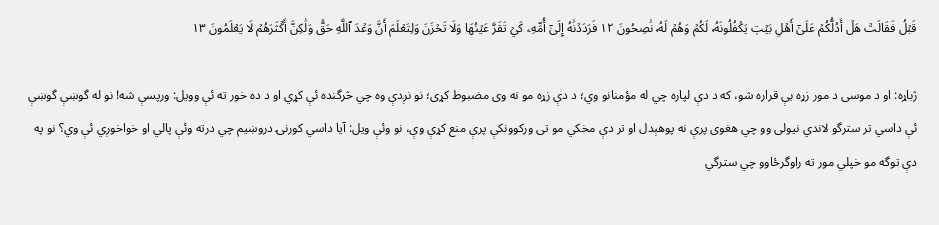قَبۡلُ فَقَالَتۡ هَلۡ أَدُلُّكُمۡ عَلَىٰٓ أَهۡلِ بَيۡتٖ يَكۡفُلُونَهُۥ لَكُمۡ وَهُمۡ لَهُۥ نَٰصِحُونَ ١٢ فَرَدَدۡنَٰهُ إِلَىٰٓ أُمِّهِۦ كَيۡ تَقَرَّ عَيۡنُهَا وَلَا تَحۡزَنَ وَلِتَعۡلَمَ أَنَّ وَعۡدَ ٱللَّهِ حَقّٞ وَلَٰكِنَّ أَكۡثَرَهُمۡ لَا يَعۡلَمُونَ ١٣

ژباړه: او د موسى د مور زړه بې قراره شو، كه د دې لپاره چي له مؤمنانو وي؛ د دې زړه مو نه وى مضبوط كړى؛ نو نږدې وه چي څرگنده ئې كړي او د ده خور ته ئې وويل: ورپسې شه! نو له گوښې گوښې ئې داسي تر سترگو لاندي نيولى وو چي هغوى پرې نه پوهېدل او تر دې مخكي مو تى وركوونكې پرې منع كړې وې، نو وئې ويل: آيا داسي كورنۍ دروښيم چي درته وئې پالي او خواخوږي ئې وي؟ نو په دې توگه مو خپلي مور ته راوگرځاوو چي سترگي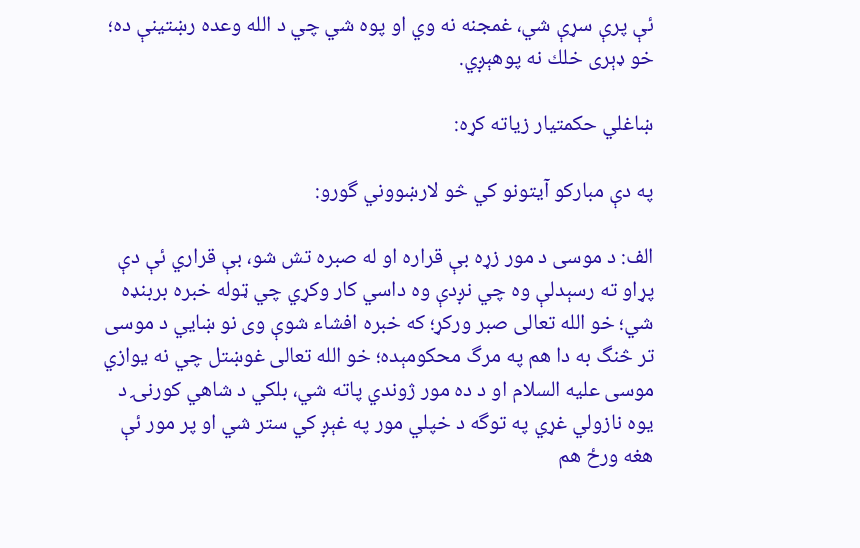ئې پرې سړې شي، غمجنه نه وي او پوه شي چي د الله وعده رښتينې ده؛ خو ډېرى خلك نه پوهېږي.

ښاغلي حکمتيار زياته کړه:

په دې مباركو آيتونو كي څو لارښووني گورو:

الف: د موسى د مور زړه بې قراره او له صبره تش شو، بې قراري ئې دې پړاو ته رسېدلې وه چي نږدې وه داسي كار وكړي چي ټوله خبره بربنډه شي؛ خو الله تعالى صبر وركړ؛ كه خبره افشاء شوې وى نو ښايي د موسى تر څنگ به دا هم په مرگ محكومېده؛ خو الله تعالى غوښتل چي نه يوازي موسى عليه السلام او د ده مور ژوندي پاته شي، بلكي د شاهي كورنۍ د يوه نازولي غړي په توگه د خپلي مور په غېږ كي ستر شي او پر مور ئې هغه ورځ هم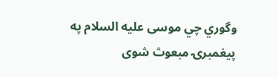وگوري چي موسى عليه السلام په پيغمبرۍ مبعوث شوى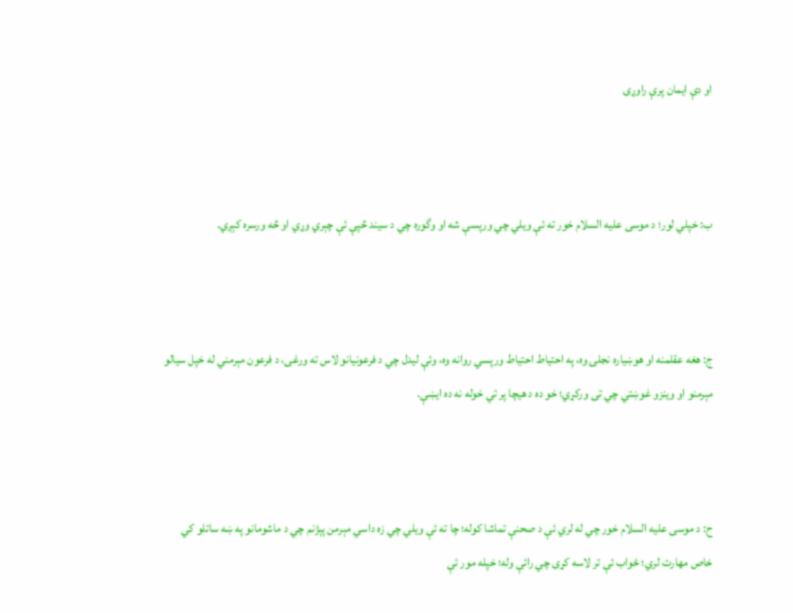او دې ايمان پرې راوړى



ب: خپلي لور؛ د موسى عليه السلام خور ته ئې ويلي چي ورپسې شه او وگوره چي د سيند څپې ئې چېري وړي او څه ورسره كېږي.



ج: هغه عقلمنه او هوښياره نجلۍ وه، په احتياط احتياط ورپسي روانه وه، وئې ليدل چي د فرعونيانو لاس ته ورغى، د فرعون مېرمني له خپل سيالو مېرمنو او وينزو غوښتي چي تى وركړي؛ خو ده د هيچا پر تي خوله نه ده ايښې.



ح: د موسى عليه السلام خور چي له لري ئې د صحنې تماشا كوله؛ چا ته ئې ويلي چي زه داسي مېرمن پېژنم چي د ماشومانو په ښه ساتلو كي خاص مهارت لري؛ ځواب ئې تر لاسه كړى چي رائې وله؛ خپله مور ئې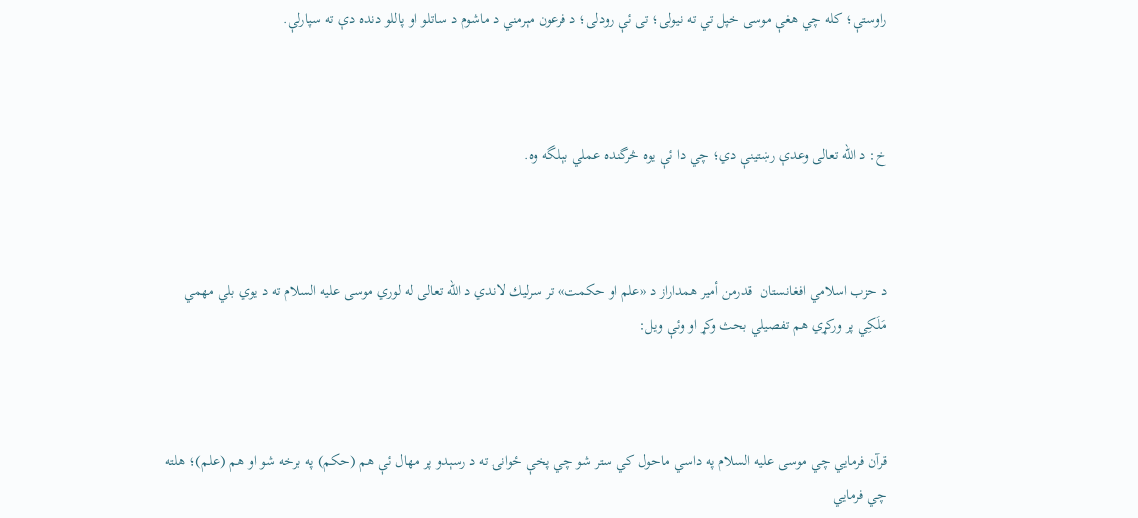راوستې؛ كله چي هغې موسى خپل تي ته نيولى؛ تى ئې رودلى؛ د فرعون مېرمني د ماشوم د ساتلو او پاللو دنده دې ته سپارلې.



خ: د الله تعالى وعدې رښتينې دي؛ چي دا ئې يوه څرگنده عملي بېلگه وه.



د حزب اسلامي افغانستان  قدرمن أمير همداراز د «علم او حکمت» تر سرليك لاندي د الله تعالی له لوري موسی عليه السلام ته د يوي بلي مهمي مَلَکِي پر ورکړي هم تفصيلي بحث وکړ او وئې ويل:



قرآن فرمايي چي موسى عليه السلام په داسي ماحول كي ستر شو چي پخې ځوانۍ ته د رسېدو پر مهال ئې هم (حكم) په برخه شو او هم (علم)؛ هلته چي فرمايي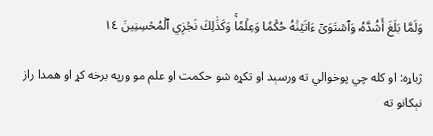وَلَمَّا بَلَغَ أَشُدَّهُۥ وَٱسۡتَوَىٰٓ ءَاتَيۡنَٰهُ حُكۡمٗا وَعِلۡمٗاۚ وَكَذَٰلِكَ نَجۡزِي ٱلۡمُحۡسِنِينَ ١٤

ژباړه: او كله چي پوخوالي ته ورسېد او تكړه شو حكمت او علم مو ورپه برخه كړ او همدا راز نېكانو ته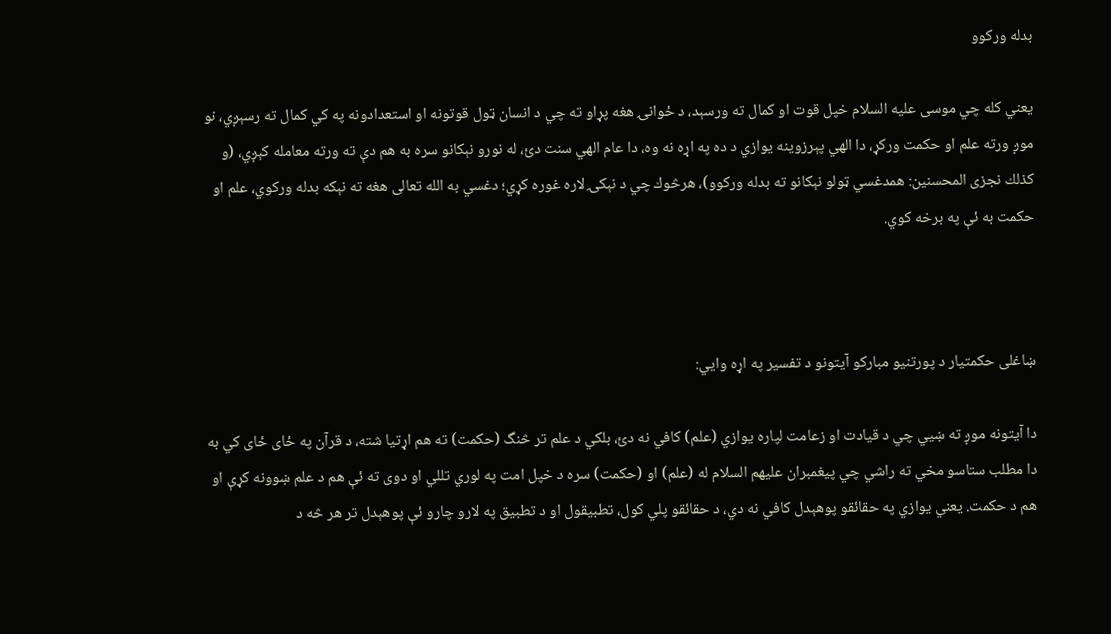بدله وركوو

يعني كله چي موسى عليه السلام خپل قوت او كمال ته ورسېد، د ځوانۍ هغه پړاو ته چي د انسان ټول قوتونه او استعدادونه په كي كمال ته رسېږي، نو موږ ورته علم او حكمت وركړ، دا الهي پېرزوينه يوازي د ده په اړه نه وه، دا عام الهي سنت دئ، له نورو نېكانو سره به هم دې ته ورته معامله كېږي، (و كذلك نجزى المحسنين: همدغسي ټولو نېكانو ته بدله وركوو)، هرڅوك چي د نېكۍ لاره غوره كړي؛ دغسي به الله تعالى هغه ته نېكه بدله وركوي، علم او حكمت به ئې په برخه كوي.



ښاغلی حکمتیار د پورتنيو مبارکو آيتونو د تفسير په اړه وايي:

دا آيتونه موږ ته ښيي چي د قيادت او زعامت لپاره يوازي (علم) كافي نه دئ، بلكي د علم تر څنگ (حكمت) ته هم اړتيا شته، د قرآن په ځاى ځاى كي به دا مطلب ستاسو مخي ته راشي چي پيغمبران عليهم السلام له (علم) او (حكمت) سره د خپل امت په لوري تللي او دوى ته ئې هم د علم ښوونه كړې او هم د حكمت. يعني يوازي په حقائقو پوهېدل كافي نه دي، د حقائقو پلي كول، تطبيقول او د تطبيق په لارو چارو ئې پوهېدل تر هر څه د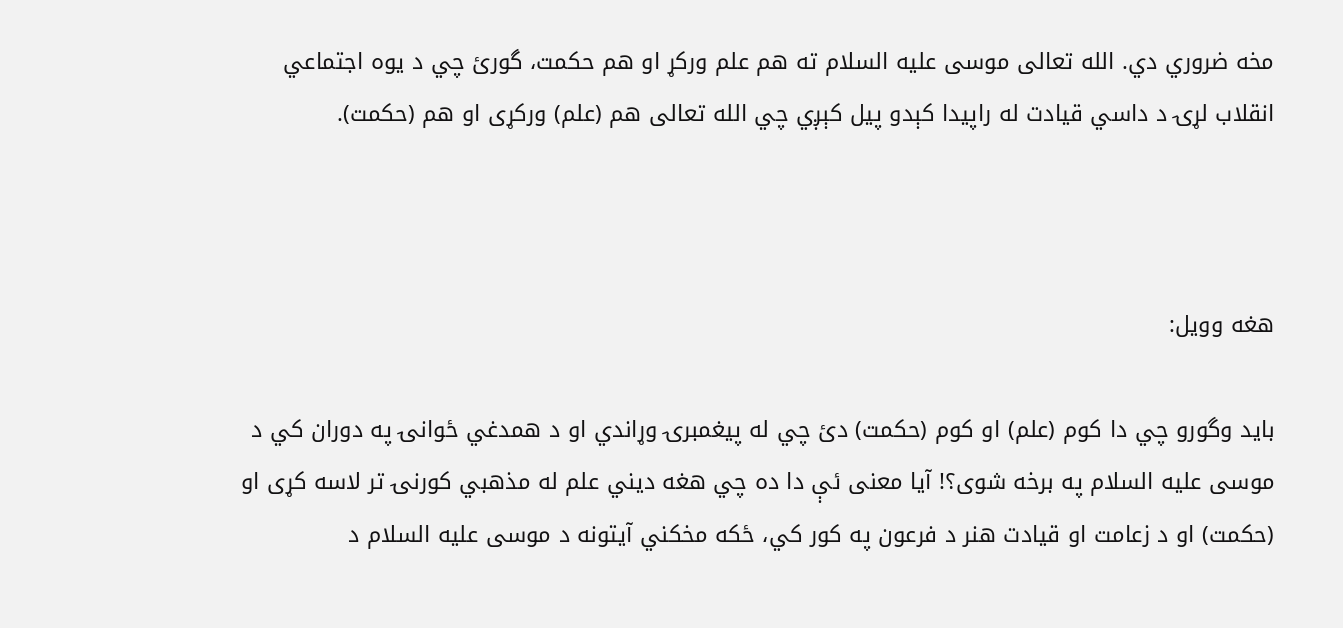مخه ضروري دي. الله تعالى موسى عليه السلام ته هم علم وركړ او هم حكمت، گورئ چي د يوه اجتماعي انقلاب لړۍ د داسي قيادت له راپيدا كېدو پيل كېږي چي الله تعالى هم (علم) وركړى او هم (حكمت).



هغه وويل:

بايد وگورو چي دا كوم (علم) او كوم (حكمت) دئ چي له پيغمبرۍ وړاندي او د همدغي ځوانۍ په دوران كي د موسى عليه السلام په برخه شوى؟! آيا معنى ئې دا ده چي هغه ديني علم له مذهبي كورنۍ تر لاسه كړى او (حكمت) او د زعامت او قيادت هنر د فرعون په كور كي، ځكه مخكني آيتونه د موسى عليه السلام د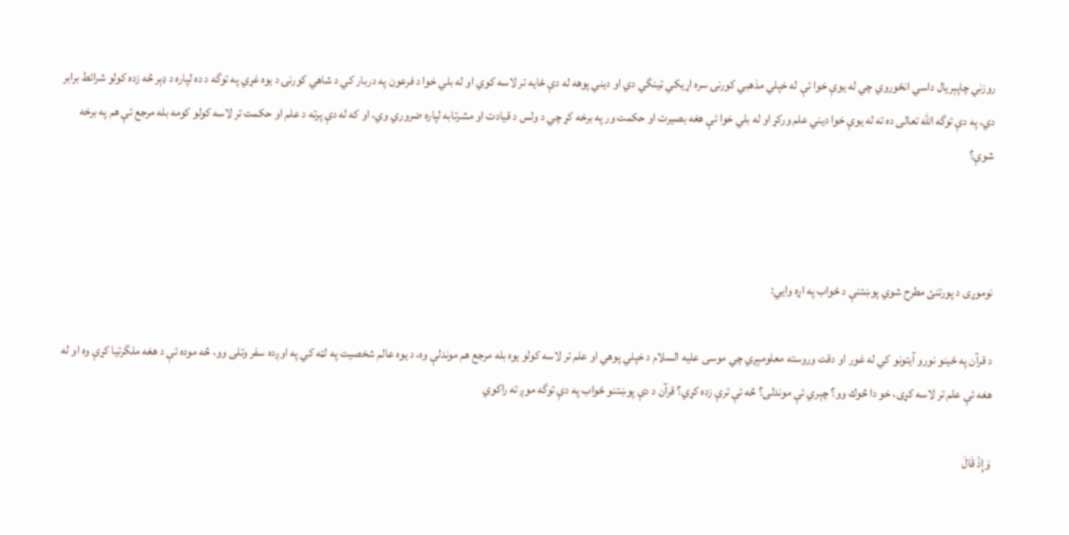روزني چاپېريال داسي انځوروي چي له يوې خوا ئې له خپلي مذهبي كورنۍ سره اړيكي ټينگي دي او ديني پوهه له دې ځايه تر لاسه كوي او له بلي خوا د فرعون په دربار كي د شاهي كورنۍ د يوه غړي په توگه د ده لپاره د ډېر څه زده كولو شرائط برابر دي، په دې توگه الله تعالى ده ته له يوې خوا ديني علم وركړ او له بلي خوا ئې هغه بصيرت او حكمت ور په برخه كړ چي د ولس د قيادت او مشرتابه لپاره ضروري وي، او كه له دې پرته د علم او حكمت تر لاسه كولو كومه بله مرجع ئې هم په برخه شوې؟



نوموړی د پورتنئ مطرح شوي پوښتنې د ځواب په اړه وايي:

د قرآن په ځينو نورو آيتونو كي له غور او دقت وروسته معلومېږي چي موسى عليه السلام د خپلي پوهي او علم تر لاسه كولو يوه بله مرجع هم موندلې وه، د يوه عالم شخصيت په لټه كي په اوږده سفر وتلى وو، څه موده ئې د هغه ملگرتيا كړې وه او له هغه ئې علم تر لاسه كړى، خو دا څوك وو؟ چېري ئې موندلى؟ څه ئې ترې زده كړي؟ قرآن د دې پوښتنو ځواب په دې توگه موږ ته راكوي

وَإِذۡ قَالَ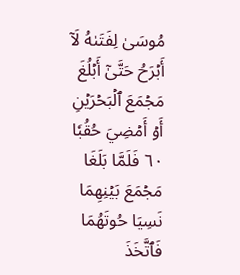مُوسَىٰ لِفَتَىٰهُ لَآ أَبۡرَحُ حَتَّىٰٓ أَبۡلُغَ مَجۡمَعَ ٱلۡبَحۡرَيۡنِ أَوۡ أَمۡضِيَ حُقُبٗا ٦٠ فَلَمَّا بَلَغَا مَجۡمَعَ بَيۡنِهِمَا نَسِيَا حُوتَهُمَا فَٱتَّخَذَ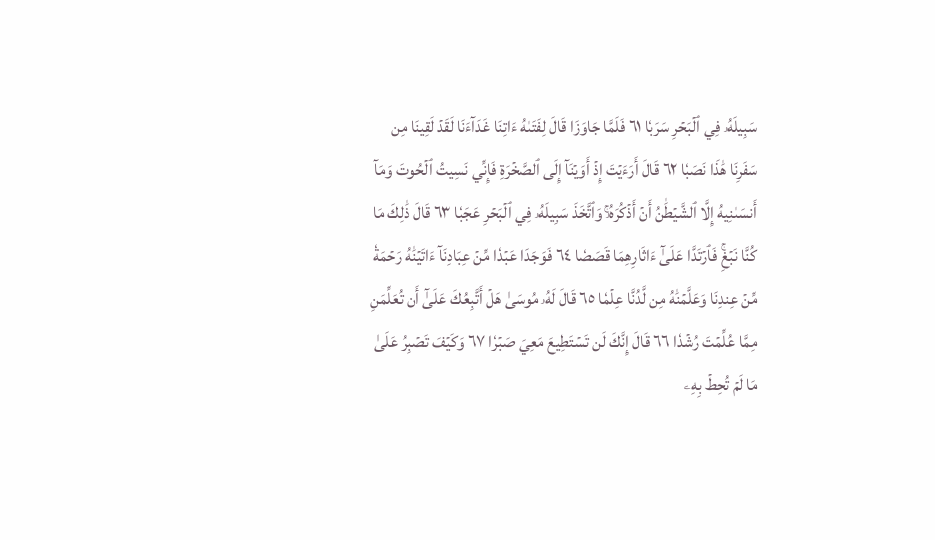سَبِيلَهُۥ فِي ٱلۡبَحۡرِ سَرَبٗا ٦١ فَلَمَّا جَاوَزَا قَالَ لِفَتَىٰهُ ءَاتِنَا غَدَآءَنَا لَقَدۡ لَقِينَا مِن سَفَرِنَا هَٰذَا نَصَبٗا ٦٢ قَالَ أَرَءَيۡتَ إِذۡ أَوَيۡنَآ إِلَى ٱلصَّخۡرَةِ فَإِنِّي نَسِيتُ ٱلۡحُوتَ وَمَآ أَنسَىٰنِيهُ إِلَّا ٱلشَّيۡطَٰنُ أَنۡ أَذۡكُرَهُۥۚ وَٱتَّخَذَ سَبِيلَهُۥ فِي ٱلۡبَحۡرِ عَجَبٗا ٦٣ قَالَ ذَٰلِكَ مَا كُنَّا نَبۡغِۚ فَٱرۡتَدَّا عَلَىٰٓ ءَاثَارِهِمَا قَصَصٗا ٦٤ فَوَجَدَا عَبۡدٗا مِّنۡ عِبَادِنَآ ءَاتَيۡنَٰهُ رَحۡمَةٗ مِّنۡ عِندِنَا وَعَلَّمۡنَٰهُ مِن لَّدُنَّا عِلۡمٗا ٦٥ قَالَ لَهُۥ مُوسَىٰ هَلۡ أَتَّبِعُكَ عَلَىٰٓ أَن تُعَلِّمَنِ مِمَّا عُلِّمۡتَ رُشۡدٗا ٦٦ قَالَ إِنَّكَ لَن تَسۡتَطِيعَ مَعِيَ صَبۡرٗا ٦٧ وَكَيۡفَ تَصۡبِرُ عَلَىٰ مَا لَمۡ تُحِطۡ بِهِۦ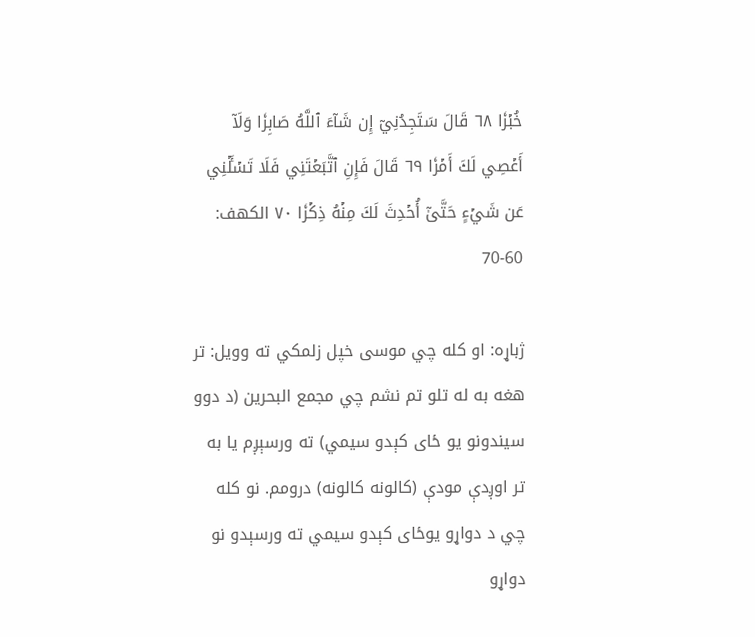خُبۡرٗا ٦٨ قَالَ سَتَجِدُنِيٓ إِن شَآءَ ٱللَّهُ صَابِرٗا وَلَآ أَعۡصِي لَكَ أَمۡرٗا ٦٩ قَالَ فَإِنِ ٱتَّبَعۡتَنِي فَلَا تَسۡ‍َٔلۡنِي عَن شَيۡءٍ حَتَّىٰٓ أُحۡدِثَ لَكَ مِنۡهُ ذِكۡرٗا ٧٠ الكهف: 60-70

ژباړه: او كله چي موسى خپل زلمكي ته وويل: تر هغه به له تلو تم نشم چي مجمع البحرين (د دوو سيندونو يو ځاى كېدو سيمي) ته ورسېږم يا به تر اوږدې مودې (كالونه كالونه) درومم. نو كله چي د دواړو يوځاى كېدو سيمي ته ورسېدو نو دواړو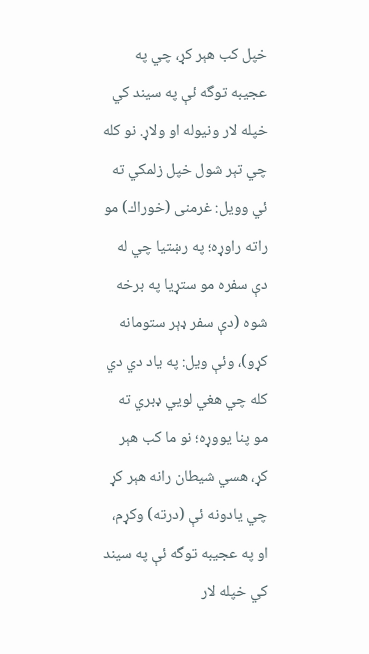خپل كب هېر كړ، چي په عجيبه توگه ئې په سيند كي خپله لار ونيوله او ولاړ. نو كله چي تېر شول خپل زلمكي ته ئي وويل: غرمنى (خوراك) مو راته راوړه؛ په رښتيا چي له دې سفره مو ستړيا په برخه شوه (دې سفر ډېر ستومانه كړو)، وئې ويل: په ياد دي دي كله چي هغي لويي ډبري ته مو پنا يووړه؛ نو ما كب هېر كړ، هسي شيطان رانه هېر كړ چي يادونه ئې (درته) وكړم، او په عجيبه توگه ئې په سيند كي خپله لار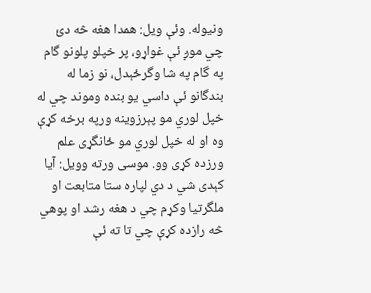ونيوله. وئې ويل: همدا هغه څه دئ چي موږ ئې غواړو، پر خپلو پلونو گام په گام په شا وگرځېدل، نو زما له بندگانو ئې داسي يو بنده وموند چي له خپل لوري مو پېرزوينه ورپه برخه كړې وه او له خپل لوري مو ځانگړى علم ورزده كړى وو. موسى ورته وويل: آيا كېدى شي د دي لپاره ستا متابعت او ملگرتيا وكړم چي د هغه رشد او پوهي څه رازده كړې چي تا ته ئې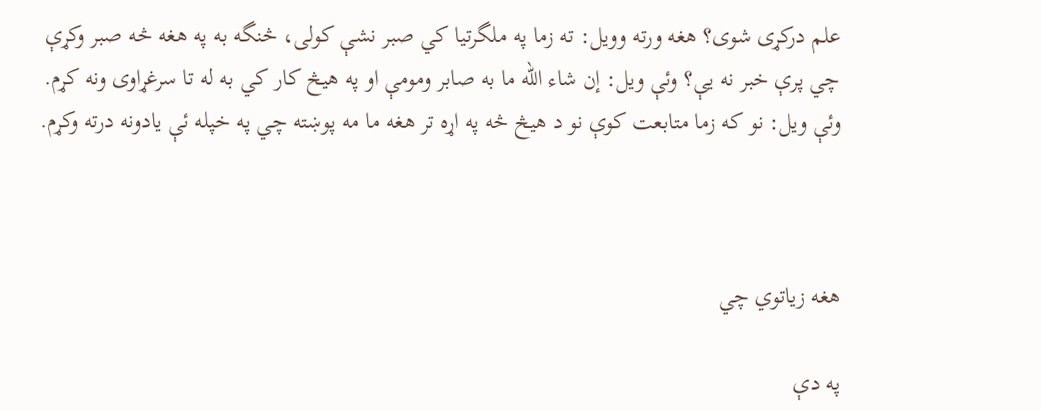علم دركړى شوى؟ هغه ورته وويل: ته زما په ملگرتيا كي صبر نشې كولى، څنگه به په هغه څه صبر وكړې چي پرې خبر نه يې؟ وئې ويل: إن شاء الله ما به صابر ومومې او په هيڅ كار كي به له تا سرغړاوى ونه كړم. وئې ويل: نو كه زما متابعت كوې نو د هيڅ څه په اړه تر هغه ما مه پوښته چي په خپله ئې يادونه درته وكړم.



هغه زياتوي چي

په دې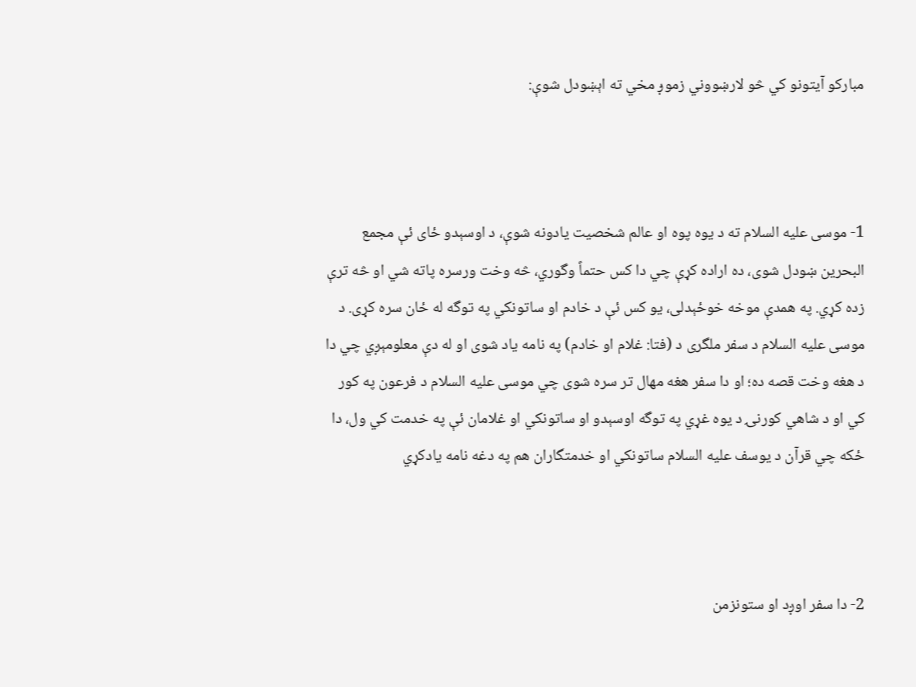مباركو آيتونو كي څو لارښووني زموږ مخي ته اېښودل شوې:



1- موسى عليه السلام ته د يوه پوه او عالم شخصيت يادونه شوې، د اوسېدو ځاى ئې مجمع البحرين ښودل شوى، ده اراده كړې چي دا كس حتماً وگوري، څه وخت ورسره پاته شي او څه ترې زده كړي. په همدې موخه خوځېدلى، يو كس ئې د خادم او ساتونكي په توگه له ځان سره كړى. د موسى عليه السلام د سفر ملگرى د (فتا: غلام او خادم) په نامه ياد شوى او له دې معلومېږي چي دا د هغه وخت قصه ده؛ او دا سفر هغه مهال تر سره شوى چي موسى عليه السلام د فرعون په كور كي او د شاهي كورنۍ د يوه غړي په توگه اوسېدو او ساتونكي او غلامان ئې په خدمت كي ول، دا ځكه چي قرآن د يوسف عليه السلام ساتونكي او خدمتگاران هم په دغه نامه يادكړي



2- دا سفر اوږد او ستونزمن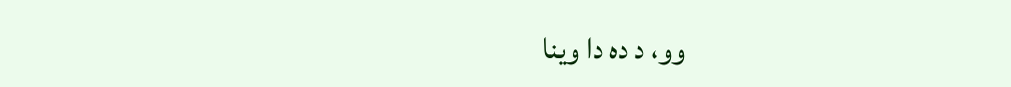وو، د ده دا وينا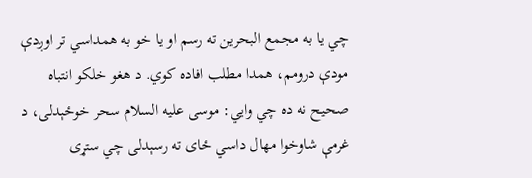چي يا به مجمع البحرين ته رسم او يا خو به همداسي تر اوږدې مودې درومم، همدا مطلب افاده كوي. د هغو خلكو انتباه صحيح نه ده چي وايي: موسى عليه السلام سحر خوځېدلى، د غرمې شاوخوا مهال داسي ځاى ته رسېدلى چي ستړى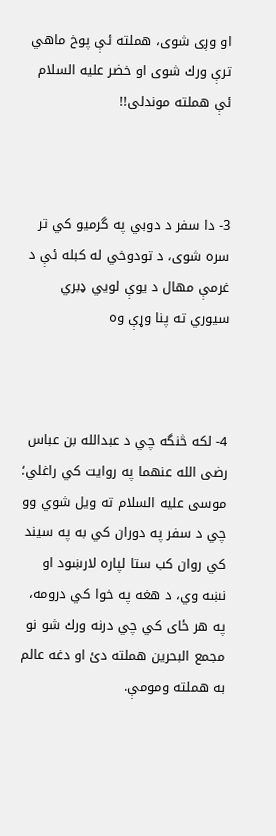او وږى شوى، هملته ئې پوخ ماهي ترې ورك شوى او خضر عليه السلام ئې هملته موندلى!!



3- دا سفر د دوبي په گرميو كي تر سره شوى، د تودوخي له كبله ئې د غرمې مهال د يوې لويي ډبري سيوري ته پنا وړې وه



4- لكه څنگه چي د عبدالله بن عباس رضى الله عنهما په روايت كي راغلي؛ موسى عليه السلام ته ويل شوي وو چي د سفر په دوران كي به په سيند كي روان كب ستا لپاره لارښود او نښه وي، د هغه په خوا كي درومه، په هر ځاى كي چي درنه ورك شو نو مجمع البحرين هملته دئ او دغه عالم به هملته ومومې.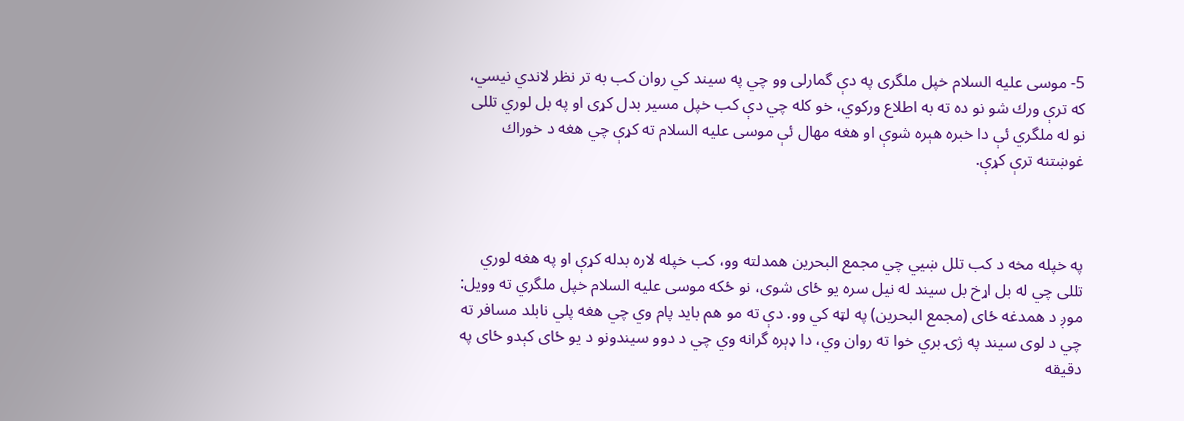5- موسى عليه السلام خپل ملگرى په دې گمارلى وو چي په سيند كي روان كب به تر نظر لاندي نيسي، كه ترې ورك شو نو ده ته به اطلاع وركوي، خو كله چي دې كب خپل مسير بدل كړى او په بل لوري تللى نو له ملگري ئې دا خبره هېره شوې او هغه مهال ئې موسى عليه السلام ته كړې چي هغه د خوراك غوښتنه ترې كړې.



په خپله مخه د كب تلل ښيي چي مجمع البحرين همدلته وو، كب خپله لاره بدله كړې او په هغه لوري تللى چي له بل اړخ بل سيند له نيل سره يو ځاى شوى، نو ځكه موسى عليه السلام خپل ملگري ته وويل: موږ د همدغه ځاى (مجمع البحرين) په لټه كي وو. دې ته مو هم بايد پام وي چي هغه پلي نابلد مسافر ته چي د لوى سيند په ژۍ بري خوا ته روان وي، دا ډېره گرانه وي چي د دوو سيندونو د يو ځاى كېدو ځاى په دقيقه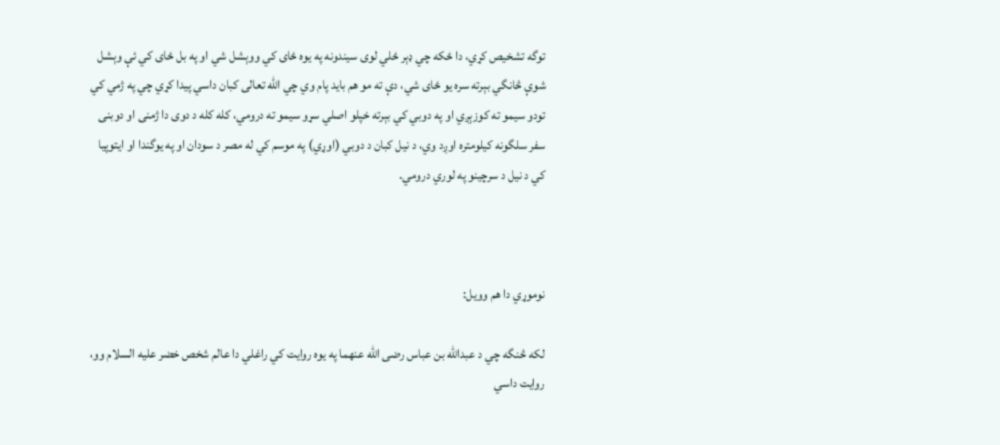توگه تشخيص كړي، دا ځكه چي ډېر ځلي لوى سيندونه په يوه ځاى كي ووېشل شي او په بل ځاى كي ئې وېشل شوې څانگي بېرته سره يو ځاى شي، دې ته مو هم بايد پام وي چي الله تعالى كبان داسي پيدا كړي چي په ژمي كي تودو سيمو ته كوزېږي او په دوبي كي بېرته خپلو اصلي سړو سيمو ته درومي، كله كله د دوى دا ژمنى او دوبنى سفر سلگونه كيلومتره اوږد وي، د نيل كبان د دوبي (اوړي) په موسم كي له مصر د سودان او په يوگندا او ايتوپيا كي د نيل د سرچينو په لوري درومي.



نوموړي دا هم وويل:

لكه څنگه چي د عبدالله بن عباس رضى الله عنهما په يوه روايت كي راغلي دا عالم شخص خضر عليه السلام وو، روايت داسي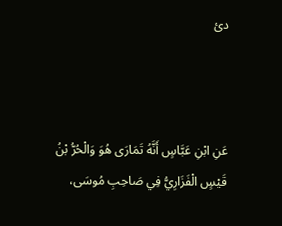دئ



عَنِ ابْنِ عَبَّاسٍ أَنَّهُ تَمَارَى هُوَ وَالْحُرُّ بْنُ قَيْسٍ الْفَزَارِيُّ فِي صَاحِبِ مُوسَى،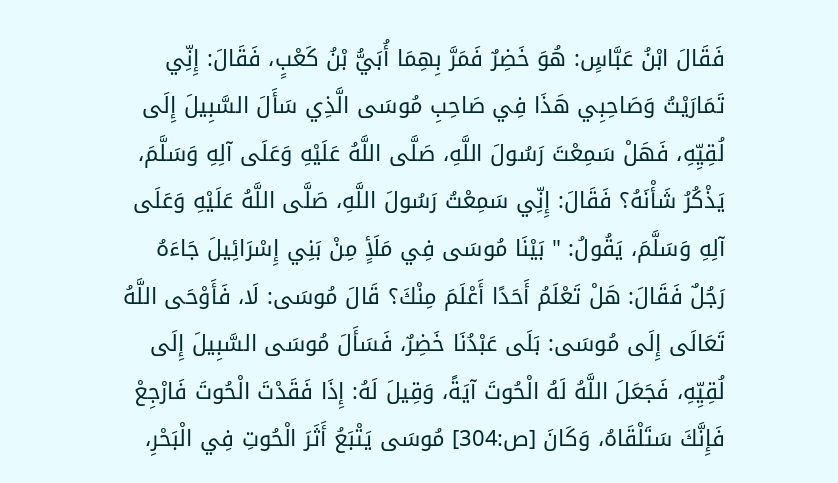فَقَالَ ابْنُ عَبَّاسٍ: هُوَ خَضِرٌ فَمَرَّ بِهِمَا أُبَيُّ بْنُ كَعْبٍ، فَقَالَ: إِنِّي تَمَارَيْتُ وَصَاحِبِي هَذَا فِي صَاحِبِ مُوسَى الَّذِي سَأَلَ السَّبِيلَ إِلَى لُقِيِّهِ، فَهَلْ سَمِعْتَ رَسُولَ اللَّهِ، صَلَّى اللَّهُ عَلَيْهِ وَعَلَى آلِهِ وَسَلَّمَ، يَذْكُرُ شَأْنَهُ؟ فَقَالَ: إِنِّي سَمِعْتُ رَسُولَ اللَّهِ، صَلَّى اللَّهُ عَلَيْهِ وَعَلَى آلِهِ وَسَلَّمَ، يَقُولُ: " بَيْنَا مُوسَى فِي مَلَأٍ مِنْ بَنِي إِسْرَائِيلَ جَاءَهُ رَجُلٌ فَقَالَ: هَلْ تَعْلَمُ أَحَدًا أَعْلَمَ مِنْكَ؟ قَالَ مُوسَى: لَا، فَأَوْحَى اللَّهُ تَعَالَى إِلَى مُوسَى: بَلَى عَبْدُنَا خَضِرٌ، فَسَأَلَ مُوسَى السَّبِيلَ إِلَى لُقِيِّهِ، فَجَعَلَ اللَّهُ لَهُ الْحُوتَ آيَةً، وَقِيلَ لَهُ: إِذَا فَقَدْتَ الْحُوتَ فَارْجِعْ فَإِنَّكَ سَتَلْقَاهُ، وَكَانَ [ص:304] مُوسَى يَتْبَعُ أَثَرَ الْحُوتِ فِي الْبَحْرِ،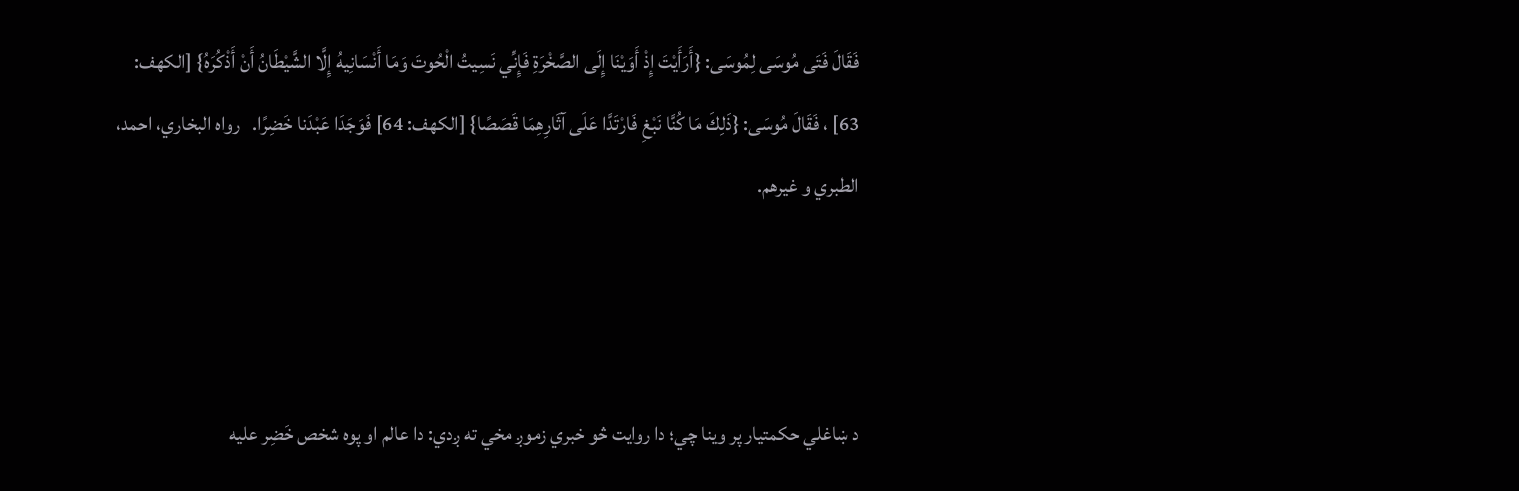فَقَالَ فَتَى مُوسَى لِمُوسَى: {أَرَأَيْتَ إِذْ أَوَيْنَا إِلَى الصَّخْرَةِ فَإِنِّي نَسِيتُ الْحُوتَ وَمَا أَنْسَانِيهُ إِلَّا الشَّيْطَانُ أَنْ أَذْكُرَهُ} [الكهف: 63] ، فَقَالَ مُوسَى: {ذَلِكَ مَا كُنَّا نَبْغِ فَارْتَدَّا عَلَى آثَارِهِمَا قَصَصًا} [الكهف: 64] فَوَجَدَا عَبْدَنا خَضِرًا.   رواه البخاري، احمد، الطبري و غيرهم.



د ښاغلي حکمتيار پر وينا چي؛ دا روايت څو خبري زموږ مخي ته ږدي: دا عالم او پوه شخص خَضِر عليه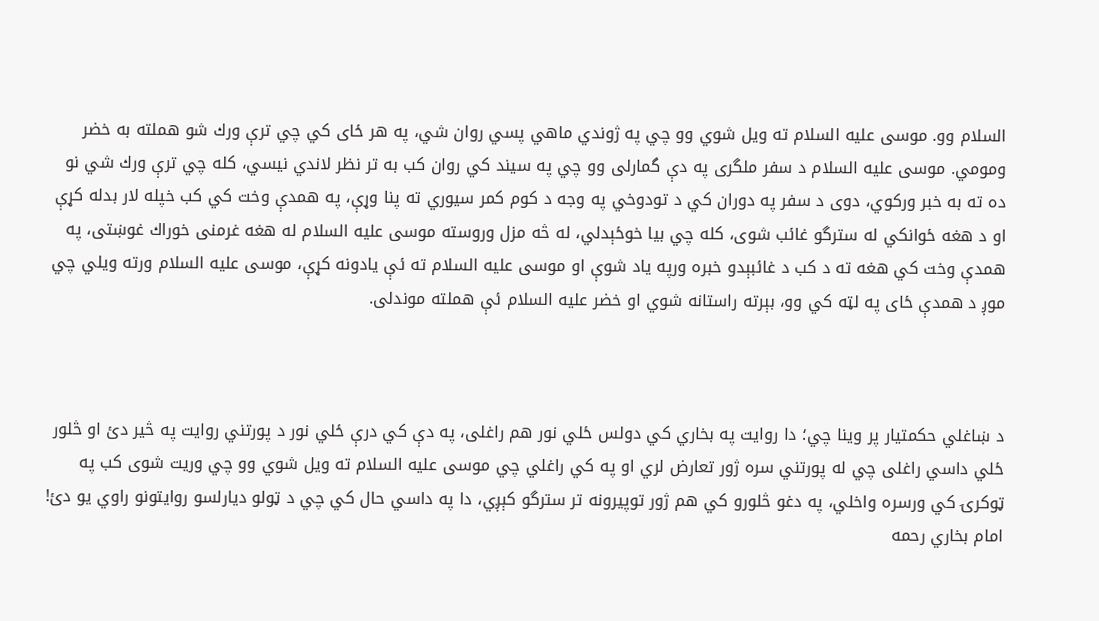السلام وو. موسى عليه السلام ته ويل شوي وو چي په ژوندي ماهي پسي روان شي، په هر ځاى كي چي ترې ورك شو هملته به خضر ومومي. موسى عليه السلام د سفر ملگرى په دې گمارلى وو چي په سيند كي روان كب به تر نظر لاندي نيسي، كله چي ترې ورك شي نو ده ته به خبر وركوي، دوى د سفر په دوران كي د تودوخي په وجه د كوم كمر سيوري ته پنا وړې، په همدې وخت كي كب خپله لار بدله كړې او د هغه ځوانكي له سترگو غائب شوى، كله چي بيا خوځېدلي، له څه مزل وروسته موسى عليه السلام له هغه غرمنى خوراك غوښتى، په همدې وخت كي هغه ته د كب د غائبېدو خبره ورپه ياد شوې او موسى عليه السلام ته ئې يادونه كړې، موسى عليه السلام ورته ويلي چي موږ د همدې ځاى په لټه كي وو، بېرته راستانه شوي او خضر عليه السلام ئې هملته موندلى.



د ښاغلي حکمتيار پر وينا چي؛ دا روايت په بخاري كي دولس ځلي نور هم راغلى، په دې كي درې ځلي نور د پورتني روايت په څير دئ او څلور ځلي داسي راغلى چي له پورتني سره ژور تعارض لري او په كي راغلي چي موسى عليه السلام ته ويل شوي وو چي وريت شوى كب په ټوكرۍ كي ورسره واخلي، په دغو څلورو كي هم ژور توپيرونه تر سترگو كېږي، دا په داسي حال كي چي د ټولو ديارلسو روايتونو راوي يو دئ! امام بخاري رحمه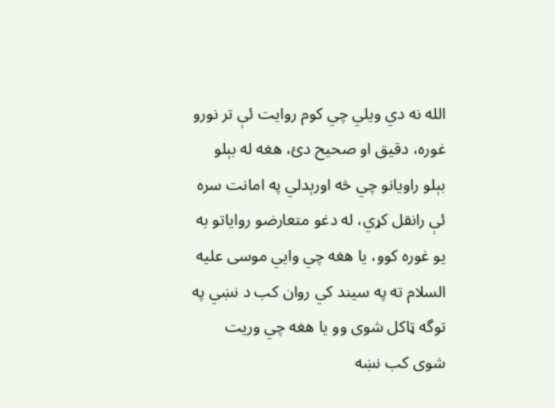الله نه دي ويلي چي كوم روايت ئې تر نورو غوره، دقيق او صحيح دئ، هغه له بېلو بېلو راويانو چي څه اورېدلي په امانت سره ئې رانقل كړي، له دغو متعارضو رواياتو به يو غوره كوو، يا هغه چي وايي موسى عليه السلام ته په سيند كي روان كب د نښي په توگه ټاكل شوى وو يا هغه چي وريت شوى كب نښه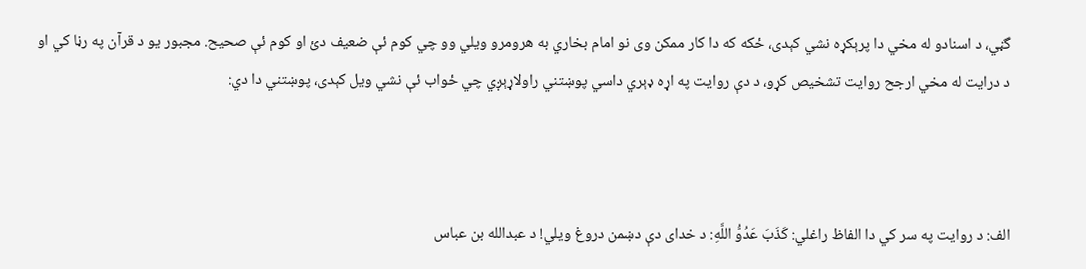گڼي، د اسنادو له مخي دا پرېكړه نشي كېدى، ځكه كه دا كار ممكن وى نو امام بخاري به هرومرو ويلي وو چي كوم ئې ضعيف دئ او كوم ئې صحيح. مجبور يو د قرآن په رڼا كي او د درايت له مخي ارجح روايت تشخيص كړو، د دې روايت په اړه ډېري داسي پوښتني راولاړېږي چي ځواب ئې نشي ويل كېدى، پوښتني دا دي:



الف: د روايت په سر كي دا الفاظ راغلي: كَذَبَ عَدُوُّ اللَّهِ: د خداى دې دښمن دروغ ويلي! د عبدالله بن عباس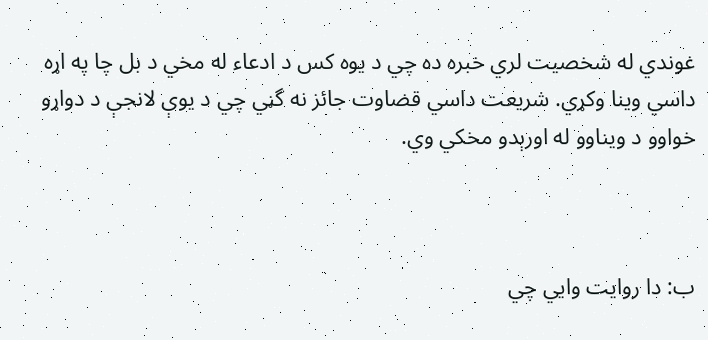غوندي له شخصيت لري خبره ده چي د يوه كس د ادعاء له مخي د بل چا په اړه داسي وينا وكړي. شريعت داسي قضاوت جائز نه گڼي چي د يوې لانجې د دواړو خواوو د ويناوو له اورېدو مخكي وي.



ب: دا روايت وايي چي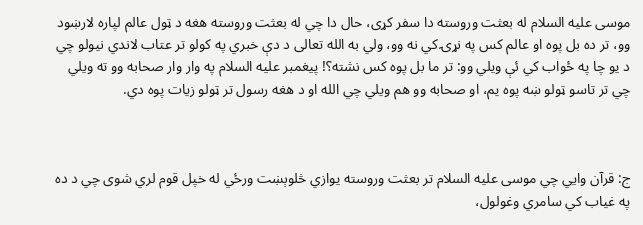موسى عليه السلام له بعثت وروسته دا سفر كړى، حال دا چي له بعثت وروسته هغه د ټول عالم لپاره لارښود وو، تر ده بل پوه او عالم كس په نړۍ كي نه وو، ولي به الله تعالى د دې خبري په كولو تر عتاب لاندي نيولو چي د يو چا په ځواب كي ئې ويلي وو: تر ما بل پوه كس نشته؟! پيغمبر عليه السلام په وار وار صحابه وو ته ويلي چي تر تاسو ټولو ښه پوه يم، او صحابه وو هم ويلي چي الله او د هغه رسول تر ټولو زيات پوه دي.



ج: قرآن وايي چي موسى عليه السلام تر بعثت وروسته يوازي څلوېښت ورځي له خپل قوم لري شوى چي د ده په غياب كي سامري وغولول،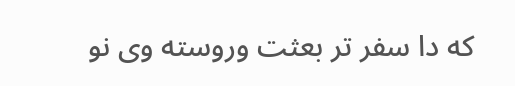كه دا سفر تر بعثت وروسته وى نو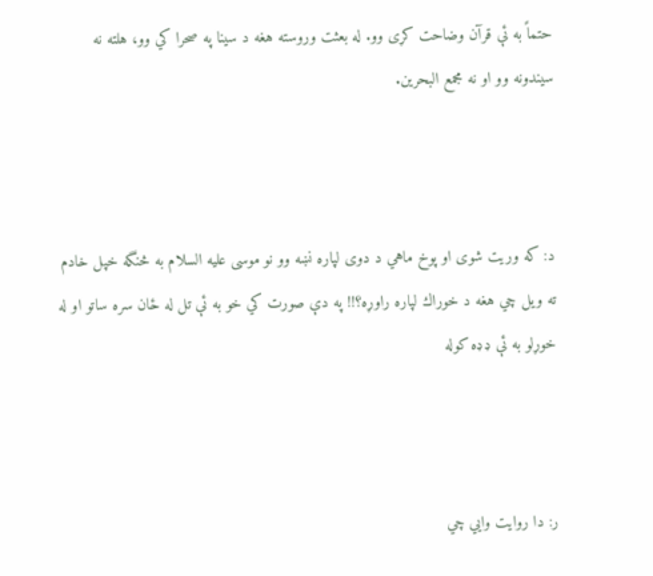حتماً به ئې قرآن وضاحت كړى وو. له بعثت وروسته هغه د سينا په صحرا كي وو، هلته نه سيندونه وو او نه مجمع البحرين.



د: كه وريت شوى او پوخ ماهي د دوى لپاره نښه وو نو موسى عليه السلام به څنگه خپل خادم ته ويل چي هغه د خوراك لپاره راوړه؟!! په دې صورت كي خو به ئې تل له ځان سره ساتو او له خوړلو به ئې ډډه كوله



ر: دا روايت وايي چي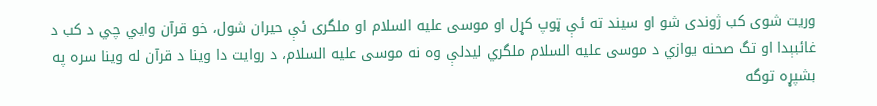وريت شوى كب ژوندى شو او سيند ته ئې ټوپ كړل او موسى عليه السلام او ملگرى ئې حيران شول، خو قرآن وايي چي د كب د غائبېدا او تگ صحنه يوازي د موسى عليه السلام ملگري ليدلې وه نه موسى عليه السلام، د روايت دا وينا د قرآن له وينا سره په بشپړه توگه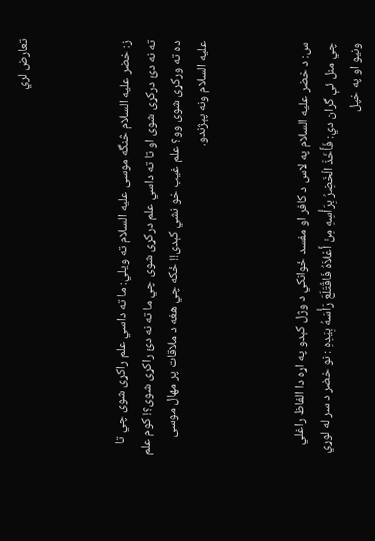تعارض لري



ز: خضر عليه السلام څنگه موسى عليه السلام ته ويلي: ما ته داسي علم راكړى شوى چي تا ته نه دئ دركړى شوى او تا ته داسي علم دركړى شوى چي ما ته نه دئ راكړى شوى؟! كوم علم ده ته وركړى شوى وو؟ علم غيب خو نشي كېدى!! ځكه چي هغه د ملاقات پر مهال موسى عليه السلام ونه پېژندو.



س: د خضر عليه السلام په لاس د كافر او مفسد ځوانكي د وژل كېدو په اړه دا الفاظ راغلي چي منل ئې گران دي: فَأَخَذَ الْخَضِرُ بِرَأْسِهِ مِنْ أَعْلاَهُ فَاقْتَلَعَ رَأْسَهُ بِيَدِهِ : نو خضر د سر له لوړي ونيو او په خپل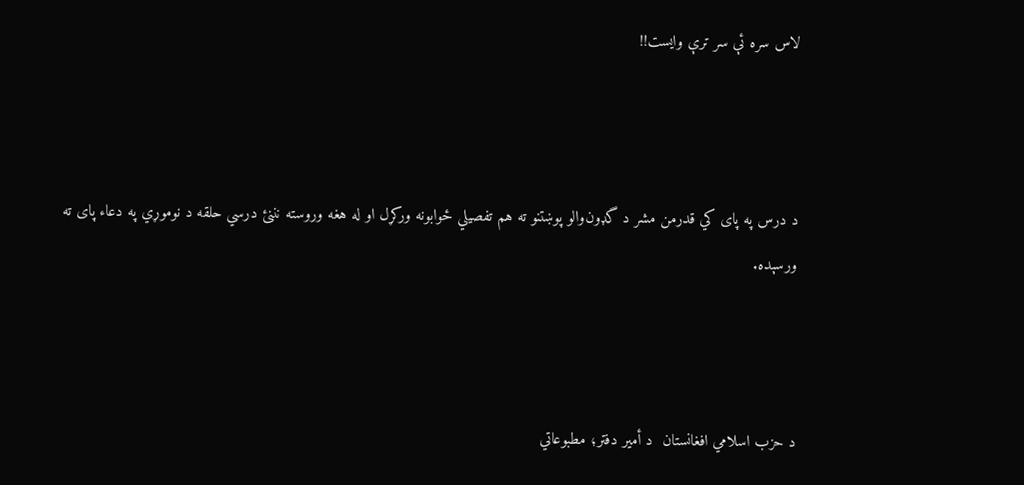لاس سره ئې سر ترې وايست!!



د درس په پای کي قدرمن مشر د گډون‌والو پوښتنو ته هم تفصيلي ځوابونه ورکړل او له هغه وروسته نننئ درسي حلقه د نوموړي په دعاء پای ته ورسېده.



د حزب اسلامي افغانستان  د أمير دفتر؛ مطبوعاتي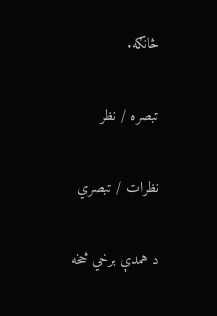څانګه.

تبصره / نظر

نظرات / تبصري

د همدې برخي څخه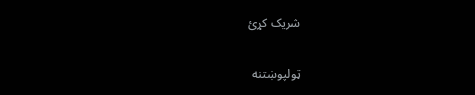شریک کړئ

ټولپوښتنه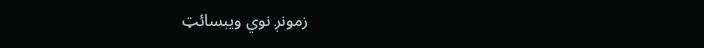زمونږ نوي ویبسائټ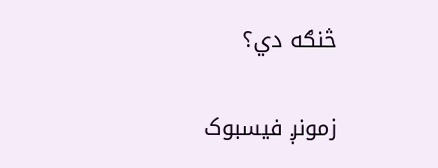څنګه دي؟

زمونږ فيسبوک